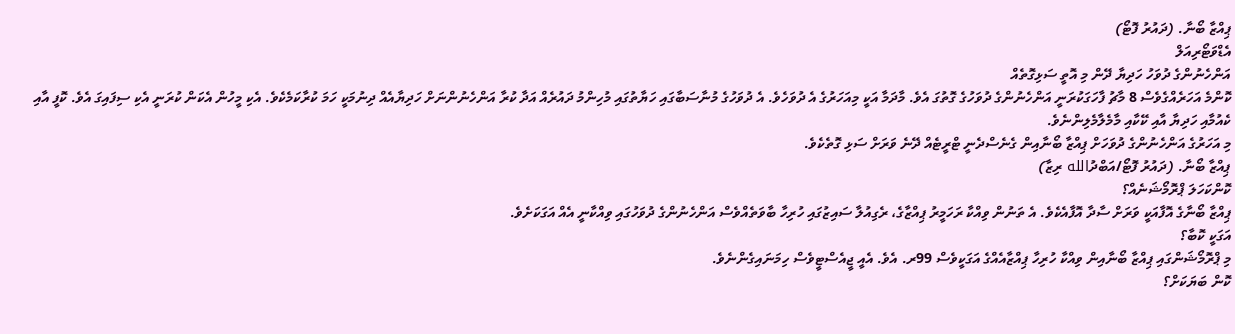ޕިއްޒާ ބޯނާ. (ދައުރު ފޮޓޯ)
އެޑްވަޓޯރިއަލް
އަންހެނުންގެ ދުވަހު ހަދިޔާ ދޭން މި އޮތީ ސަޅިގޮތެއް
ކޮންމެ އަހަރެއްގެވެސް 8 މާޗު ފާހަގަކުރަނީ އަންހެނުންގެ ދުވަހުގެ ގޮތުގަ އެވެ. މާދަމާ އަކީ މިއަހަރުގެ އެ ދުވަހެވެ. އެ ދުވަހުގެ މުނާސަބާގައި ހަޔާތުގައި މުހިންމު ދައުރެއް އަދާ ކުރާ އަންހެނުންނަށް ހަދިޔާއެއް ދިނުމަކީ ހަމަ ކުރާކަމެކެވެ. އެކި މީހުން އެކަން ކުރަނީ އެކި ސިފައިގަ އެވެ. ކޮފީ އާއި ކެއުމާއި ހަދިޔާ އާއި ކޭކާއި މާމެލާމެލިންނެވެ.
މި އަހަރުގެ އަންހެނުންގެ ދުވަހަށް ޕިއްޒާ ބޯނާއިން ގެނެސްދެނީ ޓްރީޓެއް ދޭނެ ވަރަށް ސަޅި ގޮތެކެވެ.
ޕިއްޒާ ބޯނާ. (ދައުރު ފޮޓޯ/އަބްދުالله ރިޒާ)
ކޮންކަހަލަ ޕްރޮމޯޝަނެއް؟
ޕިއްޒާ ބޯނާގެ އޮފާއަކީ ވަރަށް ސާދާ އޮފާއެކެވެ. އެ ތަނުން ވިއްކާ ރަހަމީރު ޕިއްޒާގެ، ރެގިއުލާ ސައިޒުގައި ހުރިހާ ބާވަތެއްވެސް އަންހެނުންގެ ދުވަހުގައި ވިއްކާނީ އެއް އަގަކަށެވެ.
އަގަކީ ކޮބާ؟
މި ޕްރޮމޯޝަންގައި ޕިއްޒާ ބޯނާއިން ވިއްކާ ހުރިހާ ޕިއްޒާއެއްގެ އަގަކީވެސް 99ރ. އެވެ. އެއީ ޖީއެސްޓީވެސް ހިމަނައިގެންނެވެ.
ކޮން ބަޔަކަށް؟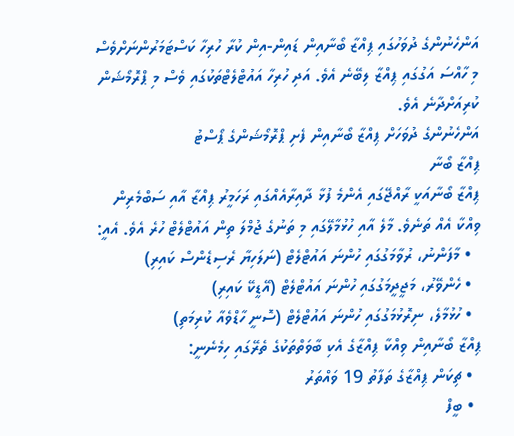އަންހެނުންގެ ދުވަހުގައި ޕިއްޒާ ބޯނާއިން ޑައިން-އިން ކުރާ ހުރިހާ ކަސްޓަމަރުންނަށްވެސް މި ހާއްސަ އަގުގައި ޕިއްޒާ ލިބޭނެ އެވެ. އަދި ހުރިހާ އައުޓްލެޓްތަކުގައި ވެސް މި ޕްރޮމޯޝަން ކުރިއަށްދާނެ އެވެ.
އަންހެނުންގެ ދުވަހަށް ޕިއްޒާ ބޯނާއިން ފެށި ޕްރޮމޯޝަންގެ ޕޯސްޓު
ޕިއްޒާ ބޯނާ
ޕިއްޒާ ބޯނާއަކީ ރާއްޖޭގައި އެންމެ ފުޅާ ދާއިރާއެއްގައި ރަހަމީރު ޕިއްޒާ އާއި ސަބްމެރިން ވިއްކާ އެއް ތަނެވެ. މާލެ އާއި ހުޅުމާލޭގައި މި ތަނުގެ ޖުމްލަ ތިން އައުޓްލެޓް ހުރެ އެވެ. އެއީ:
  • މާފަންނު، ރުވާމަގުގައި ހުންނަ އައުޓްލެޓް (ނަލަހިޔާ ރެސިޑެންސް ކައިރި)
  • ހެންވޭރު، މަޖީދީމަގުގައި ހުންނަ އައުޓްލެޓް (އޭޑީކޭ ކައިރި)
  • ހުޅުމާލެ، ނިރޮޅުމަގުގައި ހުންނަ އައުޓްލެޓް (ސޮނީ ހާޑްވެއާ ކުރިމަތި)
ޕިއްޒާ ބޯނާއިން ވިއްކާ ޕިއްޒާގެ އެކި ބާވަތްތަކުގެ ތެރޭގައި ހިމެނެނީ:
  • ޗިކަން ޕިއްޒާގެ ތަފާތު 19 ވައްތަރު
  • ބީފް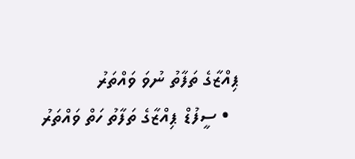ޕިއްޒާގެ ތަފާތު ނުވަ ވައްތަރު
  • ސީފުޑް ޕިއްޒާގެ ތަފާތު ހަތް ވައްތަރު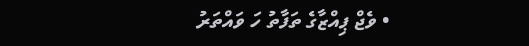• ވެޖް ޕިއްޒާގެ ތަފާތު ހަ ވައްތަރު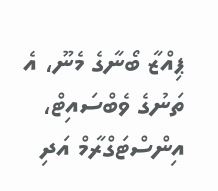ޕިއްޒާ ބޯނާގެ މެނޫ، އެ ތަނުގެ ވެބްސައިޓް، އިންސްޓަގްރާމް އަދި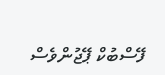ފޭސްބުކް ޕޭޖުންވެސް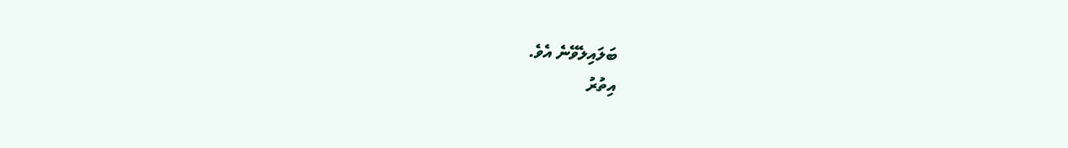ބަލައިލެވޭނެ އެވެ.
އިތުރު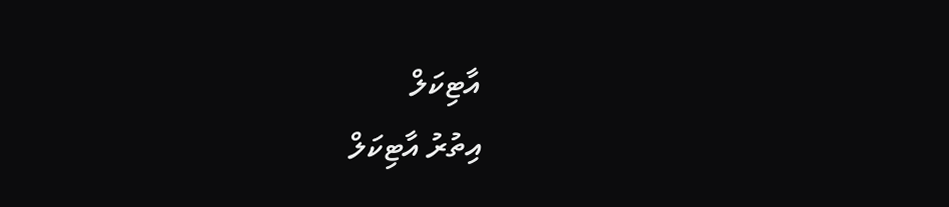އާޓިކަލް
އިތުރު އާޓިކަލް